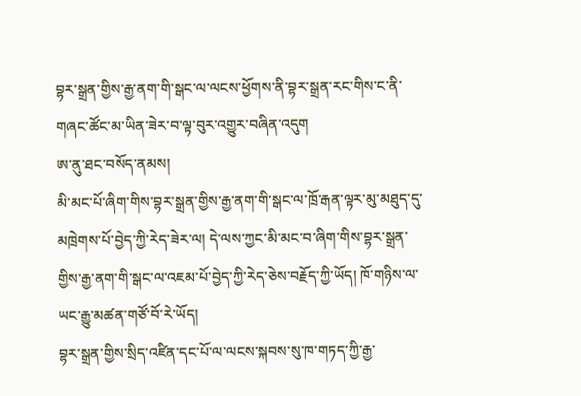བྷར་སྒྲན་གྱིས་རྒྱ་ནག་གི་སྒང་ལ་ལངས་ཕྱོགས་ནི་བྷར་སྒྲན་རང་གིས་ང་ནི་གཞང་ཚོང་མ་ཡིན་ཟེར་བ་ལྟ་བུར་འགྱུར་བཞིན་འདུག
ཨ་ནུ་ཐང་བསོད་ནམས།
མི་མང་པོ་ཞིག་གིས་བྷར་སྒྲན་གྱིས་རྒྱ་ནག་གི་སྒང་ལ་ཁྲོ་རྒན་ལྟར་མུ་མཐུད་དུ་མཁྲེགས་པོ་བྱེད་ཀྱི་རེད་ཟེར་ལ། དེ་ལས་ཀྱང་མི་མང་བ་ཞིག་གིས་བྷར་སྒྲན་གྱིས་རྒྱ་ནག་གི་སྒང་ལ་འཇམ་པོ་བྱེད་ཀྱི་རེད་ཅེས་བརྗོད་ཀྱི་ཡོད། ཁོ་གཉིས་ལ་ཡང་རྒྱུ་མཚན་གཙོ་བོ་རེ་ཡོད།
བྷར་སྒྲན་གྱིས་སྲིད་འཛིན་དང་པོ་ལ་ལངས་སྐབས་སུ་ཁ་གཏད་ཀྱི་རྒྱ་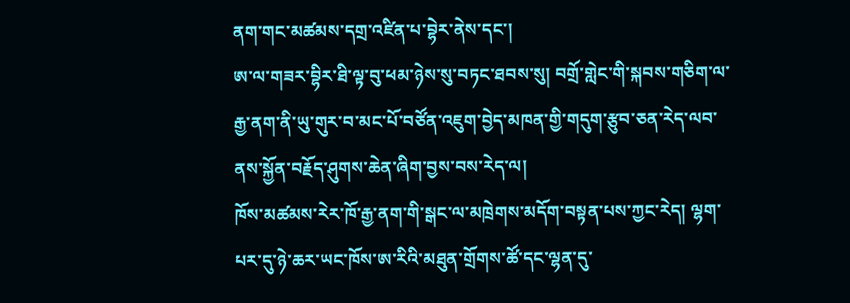ནག་གང་མཚམས་དགྲ་འཛིན་པ་བྷེར་ནེས་དང་།
ཨ་ལ་གཟར་བྷིར་ཐི་ལྟ་བུ་ཕམ་ཉེས་སུ་བཏང་ཐབས་སུ། བགྲོ་གླེང་གི་སྐབས་གཅིག་ལ་རྒྱ་ནག་ནི་ཡུ་གུར་བ་མང་པོ་བཙོན་འཇུག་བྱེད་མཁན་གྱི་གདུག་རྩུབ་ཅན་རེད་ལབ་ནས་སྐྱོན་བརྗོད་ཤུགས་ཆེན་ཞིག་བྱས་བས་རེད་ལ།
ཁོས་མཚམས་རེར་ཁོ་རྒྱ་ནག་གི་སྒང་ལ་མཁྲེགས་མདོག་བསྟན་པས་ཀྱང་རེད། ལྷག་པར་དུ་ཉེ་ཆར་ཡང་ཁོས་ཨ་རིའི་མཐུན་གྲོགས་ཚོ་དང་ལྷན་དུ་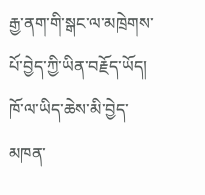རྒྱ་ནག་གི་སྒང་ལ་མཁྲེགས་པོ་བྱེད་ཀྱི་ཡིན་བརྗོད་ཡོད།
ཁོ་ལ་ཡིད་ཆེས་མི་བྱེད་མཁན་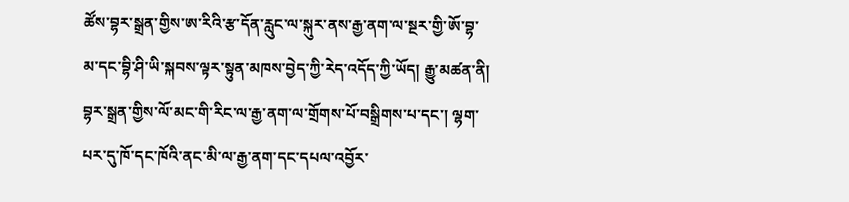ཚོས་བྷར་སྒྲན་གྱིས་ཨ་རིའི་རྩ་དོན་རླུང་ལ་སྐུར་ནས་རྒྱ་ནག་ལ་སྔར་གྱི་ཨོ་བྷ་མ་དང་བྷི་ཤི་ཡི་སྐབས་ལྟར་སྟུན་མཁས་བྱེད་ཀྱི་རེད་འདོད་ཀྱི་ཡོད། རྒྱུ་མཚན་ནི། བྷར་སྒྲན་གྱིས་ལོ་མང་གི་རིང་ལ་རྒྱ་ནག་ལ་གྲོགས་པོ་བསྒྲིགས་པ་དང་། ལྷག་པར་དུ་ཁོ་དང་ཁོའི་ནང་མི་ལ་རྒྱ་ནག་དང་དཔལ་འབྱོར་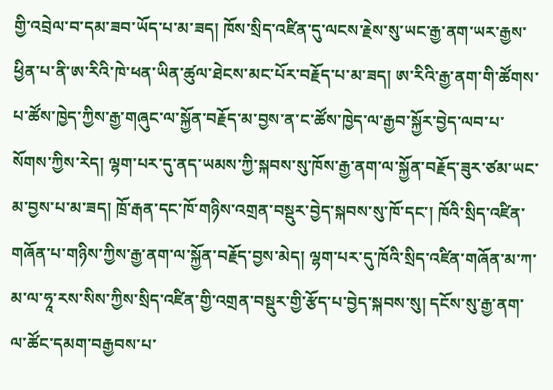གྱི་འབྲེལ་བ་དམ་ཟབ་ཡོད་པ་མ་ཟད། ཁོས་སྲིད་འཛིན་དུ་ལངས་རྗེས་སུ་ཡང་རྒྱ་ནག་ཡར་རྒྱས་ཕྱིན་པ་ནི་ཨ་རིའི་ཁེ་ཕན་ཡིན་ཚུལ་ཐེངས་མང་པོར་བརྗོད་པ་མ་ཟད། ཨ་རིའི་རྒྱ་ནག་གི་ཚོགས་པ་ཚོས་ཁྱེད་ཀྱིས་རྒྱ་གཞུང་ལ་སྐྱོན་བརྗོད་མ་བྱས་ན་ང་ཚོས་ཁྱེད་ལ་རྒྱབ་སྐྱོར་བྱེད་ལབ་པ་སོགས་ཀྱིས་རེད། ལྷག་པར་དུ་ནད་ཡམས་ཀྱི་སྐབས་སུ་ཁོས་རྒྱ་ནག་ལ་སྐྱོན་བརྗོད་ཟུར་ཙམ་ཡང་མ་བྱས་པ་མ་ཟད། ཁྲོ་རྒན་དང་ཁོ་གཉིས་འགྲན་བསྡུར་བྱེད་སྐབས་སུ་ཁོ་དང་། ཁོའི་སྲིད་འཛིན་གཞོན་པ་གཉིས་ཀྱིས་རྒྱ་ནག་ལ་སྐྱོན་བརྗོད་བྱས་མེད། ལྷག་པར་དུ་ཁོའི་སྲིད་འཛིན་གཞོན་མ་ཀ་མ་ལ་ཧཱ་རས་སིས་ཀྱིས་སྲིད་འཛིན་གྱི་འགྲན་བསྡུར་གྱི་རྩོད་པ་བྱེད་སྐབས་སུ། དངོས་སུ་རྒྱ་ནག་ལ་ཚོང་དམག་བརྒྱབས་པ་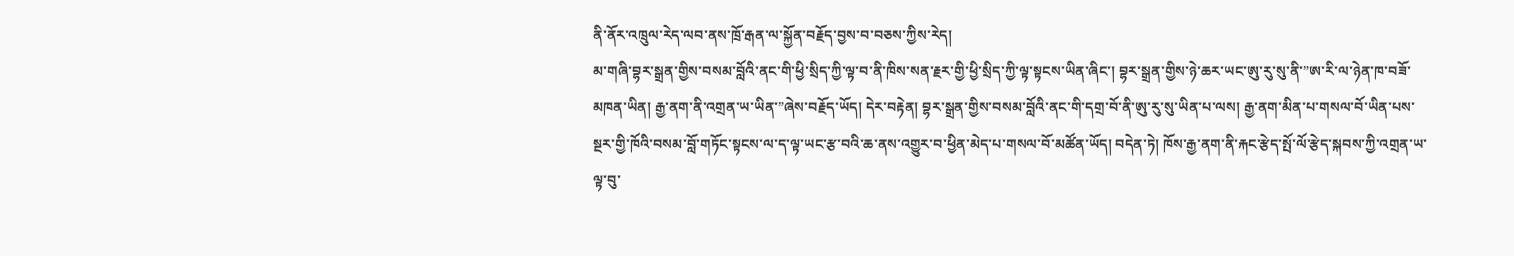ནི་ནོར་འཁྲུལ་རེད་ལབ་ནས་ཁྲོ་རྒན་ལ་སྐྱོན་བརྗོད་བྱས་བ་བཅས་ཀྱིས་རེད།
མ་གཞི་བྷར་སྒྲན་གྱིས་བསམ་བློའི་ནང་གི་ཕྱི་སྲིད་ཀྱི་ལྟ་བ་ནི་ཁིས་སན་རྗར་གྱི་ཕྱི་སྲིད་ཀྱི་ལྟ་སྟངས་ཡིན་ཞིང་། བྷར་སྒྲན་གྱིས་ཉེ་ཆར་ཡང་ཨུ་རུ་སུ་ནི་”ཨ་རི་ལ་ཉེན་ཁ་བཟོ་མཁན་ཡིན། རྒྱ་ནག་ནི་འགྲན་ཡ་ཡིན་”ཞེས་བརྗོད་ཡོད། དེར་བརྟེན། བྷར་སྒྲན་གྱིས་བསམ་བློའི་ནང་གི་དགྲ་བོ་ནི་ཨུ་རུ་སུ་ཡིན་པ་ལས། རྒྱ་ནག་མིན་པ་གསལ་བོ་ཡིན་པས་སྔར་གྱི་ཁོའི་བསམ་བློ་གཏོང་སྟངས་ལ་ད་ལྟ་ཡང་རྩ་བའི་ཆ་ནས་འགྱུར་བ་ཕྱིན་མེད་པ་གསལ་བོ་མཚོན་ཡོད། བདེན་ཏེ། ཁོས་རྒྱ་ནག་ནི་རྐང་རྩེད་སྤོ་ལོ་རྩེད་སྐབས་ཀྱི་འགྲན་ཡ་ལྟ་བུ་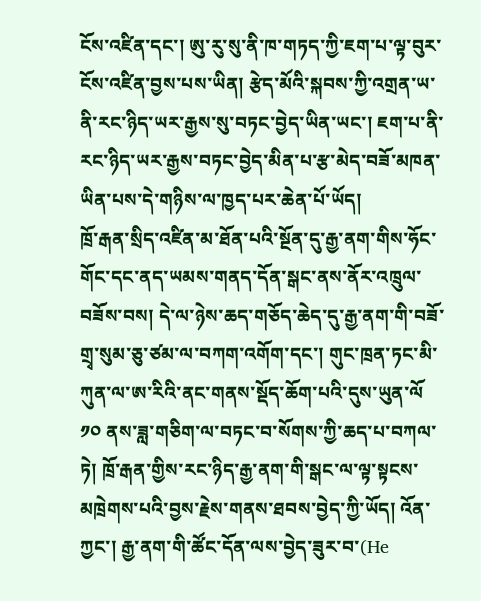ངོས་འཛིན་དང་། ཨུ་རུ་སུ་ནི་ཁ་གཏད་ཀྱི་ཇག་པ་ལྟ་བུར་ངོས་འཛིན་བྱས་པས་ཡིན། རྩེད་མོའི་སྐབས་ཀྱི་འགྲན་ཡ་ནི་རང་ཉིད་ཡར་རྒྱས་སུ་བཏང་བྱེད་ཡིན་ཡང་། ཇག་པ་ནི་རང་ཉིད་ཡར་རྒྱས་བཏང་བྱེད་མིན་པ་རྩ་མེད་བཟོ་མཁན་ཡིན་པས་དེ་གཉིས་ལ་ཁྱད་པར་ཆེན་པོ་ཡོད།
ཁྲོ་རྒན་སྲིད་འཛིན་མ་ཐོན་པའི་སྔོན་དུ་རྒྱ་ནག་གིས་ཧོང་གོང་དང་ནད་ཡམས་གནད་དོན་སྒང་ནས་ནོར་འཁྲུལ་བཟོས་བས། དེ་ལ་ཉེས་ཆད་གཅོད་ཆེད་དུ་རྒྱ་ནག་གི་བཟོ་གྲྭ་སུམ་ཅུ་ཙམ་ལ་བཀག་འགོག་དང་། གུང་ཁྲན་ཏང་མི་ཀུན་ལ་ཨ་རིའི་ནང་གནས་སྡོད་ཆོག་པའི་དུས་ཡུན་ལོ ༡༠ ནས་ཟླ་གཅིག་ལ་བཏང་བ་སོགས་ཀྱི་ཆད་པ་བཀལ་ཏེ། ཁྲོ་རྒན་གྱིས་རང་ཉིད་རྒྱ་ནག་གི་སྒང་ལ་ལྟ་སྟངས་མཁྲེགས་པའི་བྱས་རྗེས་གནས་ཐབས་བྱེད་ཀྱི་ཡོད། འོན་ཀྱང་། རྒྱ་ནག་གི་ཚོང་དོན་ལས་བྱེད་ཟུར་བ་(He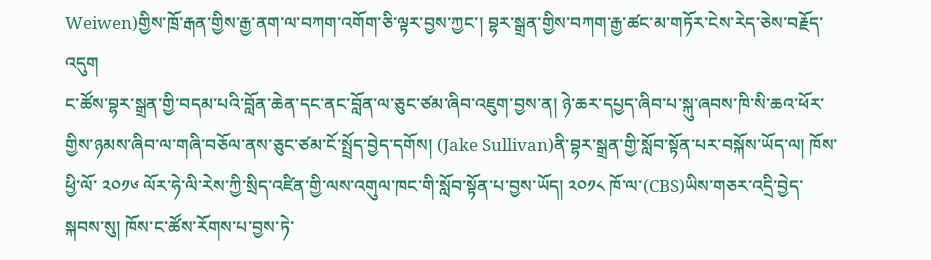Weiwen)གྱིས་ཁྲོ་རྒན་གྱིས་རྒྱ་ནག་ལ་བཀག་འགོག་ཅི་ལྟར་བྱས་ཀྱང་། བྷར་སྒྲན་གྱིས་བཀག་རྒྱ་ཚང་མ་གཏོར་ངེས་རེད་ཅེས་བརྗོད་འདུག
ང་ཚོས་བྷར་སྒྲན་གྱི་བདམ་པའི་བློན་ཆེན་དང་ནང་བློན་ལ་ཅུང་ཙམ་ཞིབ་འཇུག་བྱས་ན། ཉེ་ཆར་དཔྱད་ཞིབ་པ་སྐུ་ཞབས་ཁི་སི་ཆའ་ཕོར་གྱིས་ཉམས་ཞིབ་ལ་གཞི་བཅོལ་ནས་ཅུང་ཙམ་ངོ་སྤྲོད་བྱེད་དགོས། (Jake Sullivan)ནི་བྷར་སྒྲན་གྱི་སློབ་སྟོན་པར་བསྐོས་ཡོད་ལ། ཁོས་ཕྱི་ལོ་ ༢༠༡༦ ལོར་ཧེ་ལི་རེས་ཀྱི་སྲིད་འཛིན་གྱི་ལས་འགུལ་ཁང་གི་སློབ་སྟོན་པ་བྱས་ཡོད། ༢༠༡༨ ཁོ་ལ་(CBS)ཡིས་གཅར་འདྲི་བྱེད་སྐབས་སུ། ཁོས་ང་ཚོས་རོགས་པ་བྱས་ཏེ་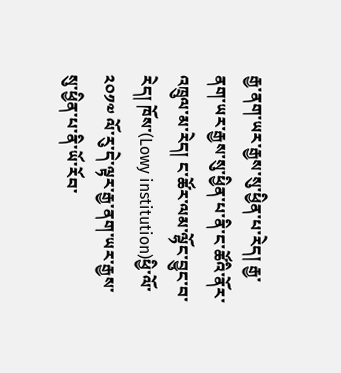རྒྱ་ནག་ཡར་རྒྱས་སུ་ཕྱིན་པ་རེད། རྒྱ་ནག་ཡར་རྒྱས་སུ་ཕྱིན་པ་ནི་ང་ཚོའི་ནོར་འཁྲུལ་མ་རེད། ང་ཚོར་ལམ་ལྷོང་བྱུང་བ་རེད། ཁོས་(Lowy institution)ཕྱི་ལོ་ ༢༠༡༧ ལོ་རུ་དེ་ལྟར་རྒྱ་ནག་ཡར་རྒྱས་སུ་ཕྱིན་པ་ནི་ཡོ་རོབ་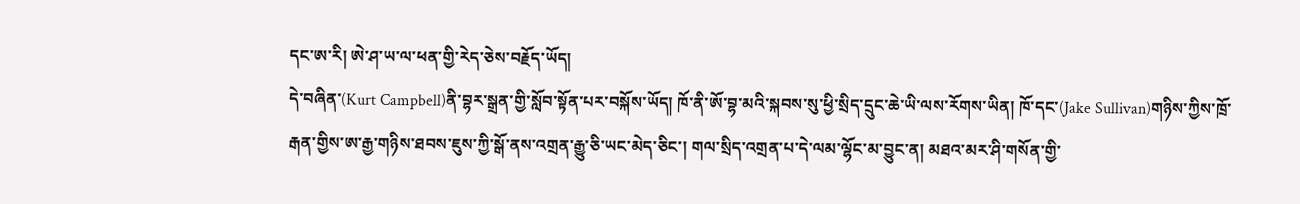དང་ཨ་རི། ཨེ་ཤ་ཡ་ལ་ཕན་གྱི་རེད་ཅེས་བརྗོད་ཡོད།
དེ་བཞིན་(Kurt Campbell)ནི་བྷར་སྒྲན་གྱི་སློབ་སྟོན་པར་བསྐོས་ཡོད། ཁོ་ནི་ཨོ་བྷ་མའི་སྐབས་སུ་ཕྱི་སྲིད་དྲུང་ཆེ་ཡི་ལས་རོགས་ཡིན། ཁོ་དང་(Jake Sullivan)གཉིས་ཀྱིས་ཁྲོ་རྒན་གྱིས་ཨ་རྒྱ་གཉིས་ཐབས་ཇུས་ཀྱི་སྒོ་ནས་འགྲན་རྒྱུ་ཅི་ཡང་མེད་ཅིང་། གལ་སྲིད་འགྲན་པ་དེ་ལམ་ལྷོང་མ་བྱུང་ན། མཐའ་མར་ཤི་གསོན་གྱི་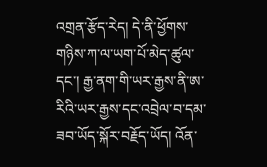འགྲན་རྩོད་རེད། དེ་ནི་ཕྱོགས་གཉིས་ཀ་ལ་ཡག་པོ་མེད་ཚུལ་དང་། རྒྱ་ནག་གི་ཡར་རྒྱས་ནི་ཨ་རིའི་ཡར་རྒྱས་དང་འབྲེལ་བ་དམ་ཟབ་ཡོད་སྐོར་བརྗོད་ཡོད། འོན་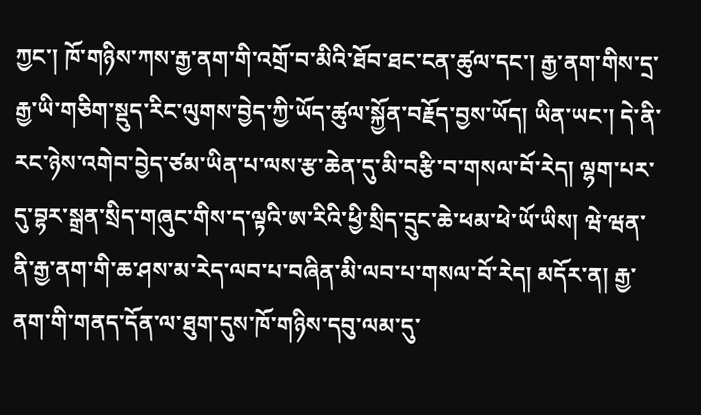ཀྱང་། ཁོ་གཉིས་ཀས་རྒྱ་ནག་གི་འགྲོ་བ་མིའི་ཐོབ་ཐང་ངན་ཚུལ་དང་། རྒྱ་ནག་གིས་དྲ་རྒྱ་ཡི་གཅིག་སྡུད་རིང་ལུགས་བྱེད་ཀྱི་ཡོད་ཚུལ་སྐྱོན་བརྗོད་བྱས་ཡོད། ཡིན་ཡང་། དེ་ནི་རང་ཉེས་འགེབ་བྱེད་ཙམ་ཡིན་པ་ལས་རྩ་ཆེན་དུ་མི་བརྩི་བ་གསལ་བོ་རེད། ལྷག་པར་དུ་བྷར་སྒྲན་སྲིད་གཞུང་གིས་ད་ལྟའི་ཨ་རིའི་ཕྱི་སྲིད་དྲུང་ཆེ་ཕམ་ཕེ་ཡོ་ཡིས། ཝེ་ཝན་ནི་རྒྱ་ནག་གི་ཆ་ཤས་མ་རེད་ལབ་པ་བཞིན་མི་ལབ་པ་གསལ་བོ་རེད། མདོར་ན། རྒྱ་ནག་གི་གནད་དོན་ལ་ཐུག་དུས་ཁོ་གཉིས་དབུ་ལམ་དུ་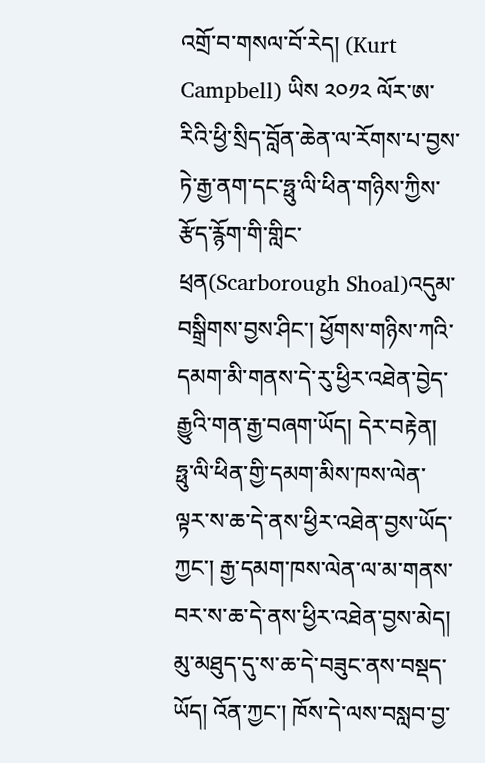འགྲོ་བ་གསལ་བོ་རེད། (Kurt Campbell) ཡིས ༢༠༡༢ ལོར་ཨ་རིའི་ཕྱི་སྲིད་བློན་ཆེན་ལ་རོགས་པ་བྱས་ཏེ་རྒྱ་ནག་དང་ཧྥུ་ལི་ཕིན་གཉིས་ཀྱིས་རྩོད་རྙོག་གི་གླིང་ཕྲན(Scarborough Shoal)འདུམ་བསྒྲིགས་བྱས་ཤིང་། ཕྱོགས་གཉིས་ཀའི་དམག་མི་གནས་དེ་རུ་ཕྱིར་འཐེན་བྱེད་རྒྱུའི་གན་རྒྱ་བཞག་ཡོད། དེར་བརྟེན། ཧྥུ་ལི་ཕིན་གྱི་དམག་མིས་ཁས་ལེན་ལྟར་ས་ཆ་དེ་ནས་ཕྱིར་འཐེན་བྱས་ཡོད་ཀྱང་། རྒྱ་དམག་ཁས་ལེན་ལ་མ་གནས་བར་ས་ཆ་དེ་ནས་ཕྱིར་འཐེན་བྱས་མེད། མུ་མཐུད་དུ་ས་ཆ་དེ་བཟུང་ནས་བསྡད་ཡོད། འོན་ཀྱང་། ཁོས་དེ་ལས་བསླབ་བྱ་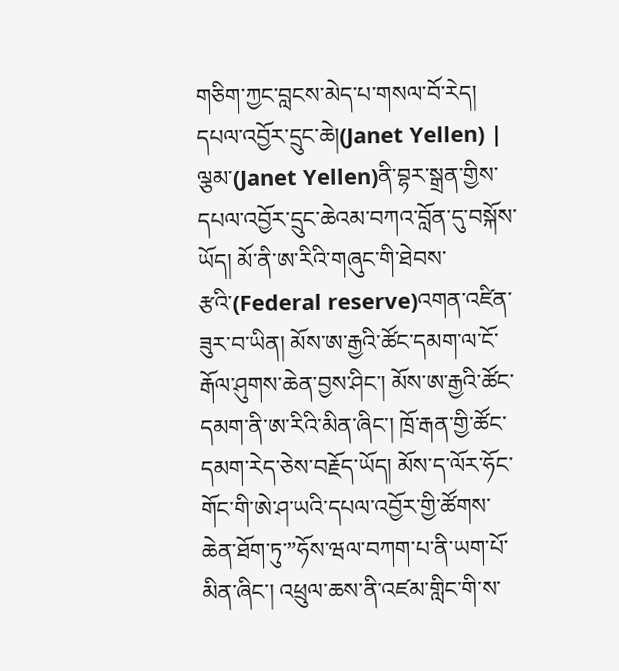གཅིག་ཀྱང་བླངས་མེད་པ་གསལ་བོ་རེད།
དཔལ་འབྱོར་དྲུང་ཆེ།(Janet Yellen) |
ལྕམ་(Janet Yellen)ནི་བྷར་སྒྲན་གྱིས་དཔལ་འབྱོར་དྲུང་ཆེའམ་བཀའ་བློན་དུ་བསྐོས་ཡོད། མོ་ནི་ཨ་རིའི་གཞུང་གི་ཐེབས་རྩའི་(Federal reserve)འགན་འཛིན་ཟུར་བ་ཡིན། མོས་ཨ་རྒྱའི་ཚོང་དམག་ལ་ངོ་རྒོལ་ཤུགས་ཆེན་བྱས་ཤིང་། མོས་ཨ་རྒྱའི་ཚོང་དམག་ནི་ཨ་རིའི་མིན་ཞིང་། ཁྲོ་རྒན་གྱི་ཚོང་དམག་རེད་ཅེས་བརྗོད་ཡོད། མོས་ད་ལོར་ཧོང་གོང་གི་ཨེ་ཤ་ཡའི་དཔལ་འབྱོར་གྱི་ཚོགས་ཆེན་ཐོག་ཏུ་”ཧོས་ཝལ་བཀག་པ་ནི་ཡག་པོ་མིན་ཞིང་། འཕྲུལ་ཆས་ནི་འཛམ་གླིང་གི་ས་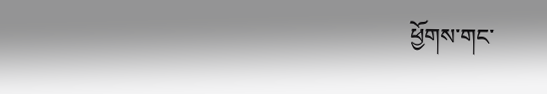ཕྱོགས་གང་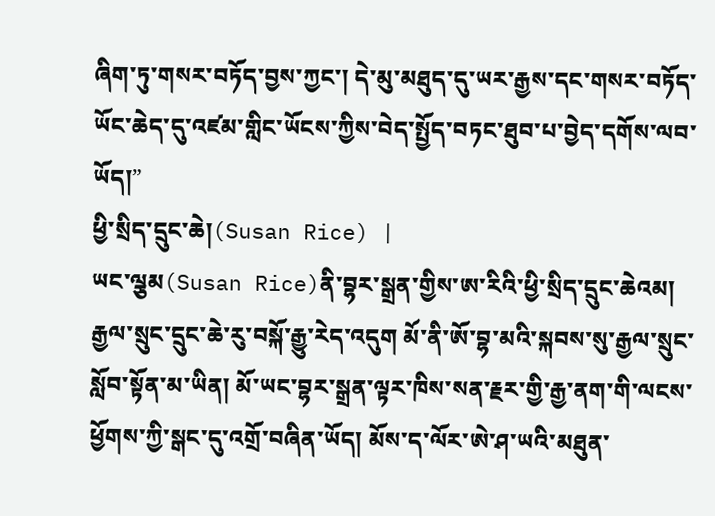ཞིག་ཏུ་གསར་བཏོད་བྱས་ཀྱང་། དེ་མུ་མཐུད་དུ་ཡར་རྒྱས་དང་གསར་བཏོད་ཡོང་ཆེད་དུ་འཛམ་གླིང་ཡོངས་ཀྱིས་བེད་སྤྱོད་བཏང་ཐུབ་པ་བྱེད་དགོས་ལབ་ཡོད།”
ཕྱི་སྲིད་དྲུང་ཆེ།(Susan Rice) |
ཡང་ལྕམ(Susan Rice)ནི་བྷར་སྒྲན་གྱིས་ཨ་རིའི་ཕྱི་སྲིད་དྲུང་ཆེའམ། རྒྱལ་སྲུང་དྲུང་ཆེ་རུ་བསྐོ་རྒྱུ་རེད་འདུག མོ་ནི་ཨོ་བྷ་མའི་སྐབས་སུ་རྒྱལ་སྲུང་སློབ་སྟོན་མ་ཡིན། མོ་ཡང་བྷར་སྒྲན་ལྟར་ཁིས་སན་རྗར་གྱི་རྒྱ་ནག་གི་ལངས་ཕྱོགས་ཀྱི་སྒང་དུ་འགྲོ་བཞིན་ཡོད། མོས་ད་ལོར་ཨེ་ཤ་ཡའི་མཐུན་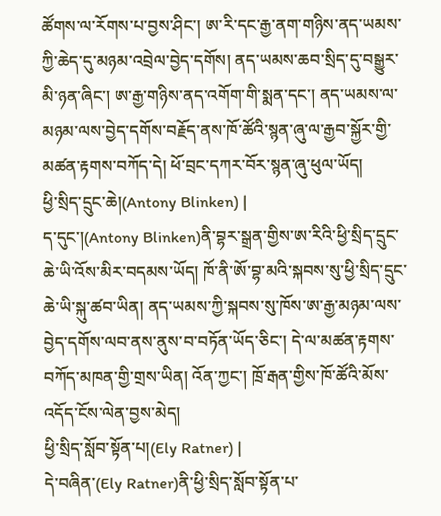ཚོགས་ལ་རོགས་པ་བྱས་ཤིང་། ཨ་རི་དང་རྒྱ་ནག་གཉིས་ནད་ཡམས་ཀྱི་ཆེད་དུ་མཉམ་འབྲེལ་བྱེད་དགོས། ནད་ཡམས་ཆབ་སྲིད་དུ་བསྒྱུར་མི་ཉན་ཞིང་། ཨ་རྒྱ་གཉིས་ནད་འགོག་གི་སྨན་དང་། ནད་ཡམས་ལ་མཉམ་ལས་བྱེད་དགོས་བརྗོད་ནས་ཁོ་ཚོའི་སྙན་ཞུ་ལ་རྒྱབ་སྐྱོར་གྱི་མཚན་རྟགས་བཀོད་དེ། ཕོ་བྲང་དཀར་བོར་སྙན་ཞུ་ཕུལ་ཡོད།
ཕྱི་སྲིད་དྲུང་ཆེ།(Antony Blinken) |
ད་དུང་།(Antony Blinken)ནི་བྷར་སྒྲན་གྱིས་ཨ་རིའི་ཕྱི་སྲིད་དྲུང་ཆེ་ཡི་འོས་མིར་བདམས་ཡོད། ཁོ་ནི་ཨོ་བྷ་མའི་སྐབས་སུ་ཕྱི་སྲིད་དྲུང་ཆེ་ཡི་སྐུ་ཚབ་ཡིན། ནད་ཡམས་ཀྱི་སྐབས་སུ་ཁོས་ཨ་རྒྱ་མཉམ་ལས་བྱེད་དགོས་ལབ་ནས་ནུས་བ་བཏོན་ཡོད་ཅིང་། དེ་ལ་མཚན་རྟགས་བཀོད་མཁན་གྱི་གྲས་ཡིན། འོན་ཀྱང་། ཁྲོ་རྒན་གྱིས་ཁོ་ཚོའི་མོས་འདོད་ངོས་ལེན་བྱས་མེད།
ཕྱི་སྲིད་སློབ་སྟོན་པ།(Ely Ratner) |
དེ་བཞིན་(Ely Ratner)ནི་ཕྱི་སྲིད་སློབ་སྟོན་པ་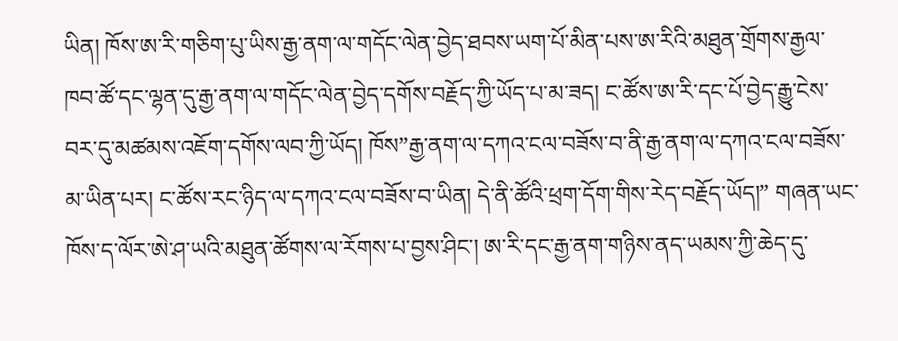ཡིན། ཁོས་ཨ་རི་གཅིག་པུ་ཡིས་རྒྱ་ནག་ལ་གདོང་ལེན་བྱེད་ཐབས་ཡག་པོ་མིན་པས་ཨ་རིའི་མཐུན་གྲོགས་རྒྱལ་ཁབ་ཚོ་དང་ལྷན་དུ་རྒྱ་ནག་ལ་གདོང་ལེན་བྱེད་དགོས་བརྗོད་ཀྱི་ཡོད་པ་མ་ཟད། ང་ཚོས་ཨ་རི་དང་པོ་བྱེད་རྒྱུ་ངེས་བར་དུ་མཚམས་འཇོག་དགོས་ལབ་ཀྱི་ཡོད། ཁོས”རྒྱ་ནག་ལ་དཀའ་ངལ་བཟོས་བ་ནི་རྒྱ་ནག་ལ་དཀའ་ངལ་བཟོས་མ་ཡིན་པར། ང་ཚོས་རང་ཉིད་ལ་དཀའ་ངལ་བཟོས་བ་ཡིན། དེ་ནི་ཚོའི་ཕྲག་དོག་གིས་རེད་བརྗོད་ཡོད།” གཞན་ཡང་ཁོས་ད་ལོར་ཨེ་ཤ་ཡའི་མཐུན་ཚོགས་ལ་རོགས་པ་བྱས་ཤིང་། ཨ་རི་དང་རྒྱ་ནག་གཉིས་ནད་ཡམས་ཀྱི་ཆེད་དུ་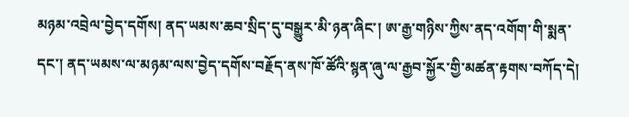མཉམ་འབྲེལ་བྱེད་དགོས། ནད་ཡམས་ཆབ་སྲིད་དུ་བསྒྱུར་མི་ཉན་ཞིང་། ཨ་རྒྱ་གཉིས་ཀྱིས་ནད་འགོག་གི་སྨན་དང་། ནད་ཡམས་ལ་མཉམ་ལས་བྱེད་དགོས་བརྗོད་ནས་ཁོ་ཚོའི་སྙན་ཞུ་ལ་རྒྱབ་སྐྱོར་གྱི་མཚན་རྟགས་བཀོད་དེ།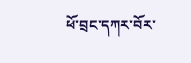ཕོ་བྲང་དཀར་བོར་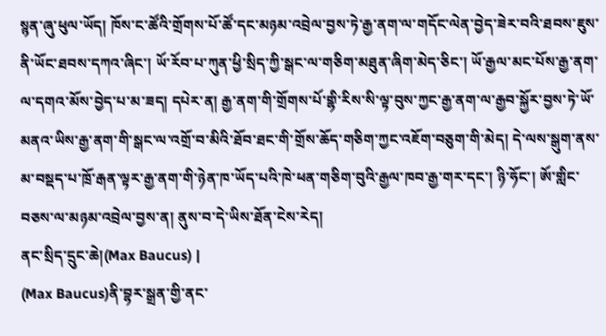སྙན་ཞུ་ཕུལ་ཡོད། ཁོས་ང་ཚོའི་གྲོགས་པོ་ཚོ་དང་མཉམ་འབྲེལ་བྱས་ཏེ་རྒྱ་ནག་ལ་གདོང་ལེན་བྱེད་ཟེར་བའི་ཐབས་ཇུས་ནི་ཡོང་ཐབས་དཀའ་ཞིང་། ཡོ་རོབ་པ་ཀུན་ཕྱི་སྲིད་ཀྱི་སྒང་ལ་གཅིག་མཐུན་ཞིག་མེད་ཅིང་། ཡོ་རྒྱལ་མང་པོས་རྒྱ་ནག་ལ་དགའ་མོས་བྱེད་པ་མ་ཟད། དཔེར་ན། རྒྱ་ནག་གི་གྲོགས་པོ་གྷི་རིས་སི་ལྟ་བུས་ཀྱང་རྒྱ་ནག་ལ་རྒྱབ་སྐྱོར་བྱས་ཏེ་ཡོ་མནའ་ཡིས་རྒྱ་ནག་གི་སྒང་ལ་འགྲོ་བ་མིའི་ཐོབ་ཐང་གི་གྲོས་ཆོད་གཅིག་ཀྱང་འཇོག་བཅུག་གི་མེད། དེ་ལས་སྒུག་ནས་མ་བསྡད་པ་ཁྲོ་རྒན་ལྟར་རྒྱ་ནག་གི་ཉེན་ཁ་ཡོད་པའི་ཁེ་ཕན་གཅིག་བུའི་རྒྱལ་ཁབ་རྒྱ་གར་དང་། ཉི་ཧོང་། ཨོ་གླིང་བཅས་ལ་མཉམ་འབྲེལ་བྱས་ན། ནུས་བ་དེ་ཡིས་ཐོན་ངེས་རེད།
ནང་སྲིད་དྲུང་ཆེ།(Max Baucus) |
(Max Baucus)ནི་བྷར་སྒྲན་གྱི་ནང་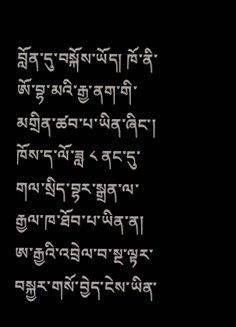བློན་དུ་བསྐོས་ཡོད། ཁོ་ནི་ཨོ་བྷ་མའི་རྒྱ་ནག་གི་མགྲིན་ཚབ་པ་ཡིན་ཞིང་། ཁོས་ད་ལོ་ཟླ ༨ ནང་དུ་གལ་སྲིད་བྷར་སྒྲན་ལ་རྒྱལ་ཁ་ཐོབ་པ་ཡིན་ན། ཨ་རྒྱའི་འབྲེལ་བ་སྔ་ལྟར་བསྐྱར་གསོ་བྱེད་ངེས་ཡིན་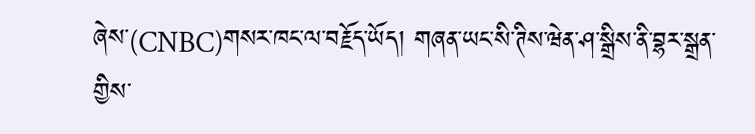ཞེས་(CNBC)གསར་ཁང་ལ་བརྗོད་ཡོད། གཞན་ཡང་སི་ཊིས་ཝེན་ཤ་སྒྲིས་ནི་བྷར་སྒྲན་གྱིས་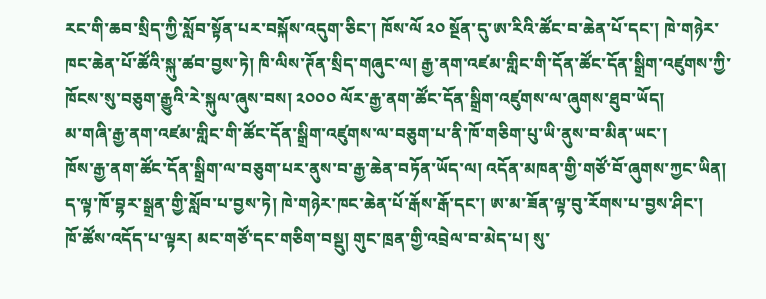རང་གི་ཆབ་སྲིད་ཀྱི་སློབ་སྟོན་པར་བསྐོས་འདུག་ཅིང་། ཁོས་ལོ ༢༠ སྔོན་དུ་ཨ་རིའི་ཚོང་བ་ཆེན་པོ་དང་། ཁེ་གཉེར་ཁང་ཆེན་པོ་ཚོའི་སྐུ་ཚབ་བྱས་ཏེ། ཁི་ལིས་ཊོན་སྲིད་གཞུང་ལ། རྒྱ་ནག་འཛམ་གླིང་གི་དོན་ཚོང་དོན་སྒྲིག་འཛུགས་ཀྱི་ཁོངས་སུ་བཅུག་རྒྱུའི་རེ་སྐུལ་ཞུས་བས། ༢༠༠༠ ལོར་རྒྱ་ནག་ཚོང་དོན་སྒྲིག་འཛུགས་ལ་ཞུགས་ཐུབ་ཡོད།
མ་གཞི་རྒྱ་ནག་འཛམ་གླིང་གི་ཚོང་དོན་སྒྲིག་འཛུགས་ལ་བཅུག་པ་ནི་ཁོ་གཅིག་པུ་ཡི་ནུས་བ་མིན་ཡང་།
ཁོས་རྒྱ་ནག་ཚོང་དོན་སྒྲིག་ལ་བཅུག་པར་ནུས་བ་རྒྱ་ཆེན་བཏོན་ཡོད་ལ། འདོན་མཁན་གྱི་གཙོ་བོ་ཞུགས་ཀྱང་ཡིན།
ད་ལྟ་ཁོ་བྷར་སྒྲན་གྱི་སློབ་པ་བྱས་ཏེ། ཁེ་གཉེར་ཁང་ཆེན་པོ་རྒོས་རྒོ་དང་། ཨ་མ་ཟོན་ལྟ་བུ་རོགས་པ་བྱས་ཤིང་།
ཁོ་ཚོས་འདོད་པ་ལྟར། མང་གཙོ་དང་གཅིག་བསྡུ། གུང་ཁྲན་གྱི་འབྲེལ་བ་མེད་པ། སུ་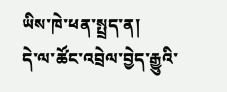ཡིས་ཁེ་ཕན་སྤྲད་ན།
དེ་ལ་ཚོང་འབྲེལ་བྱེད་རྒྱུའི་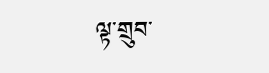ལྟ་གྲུབ་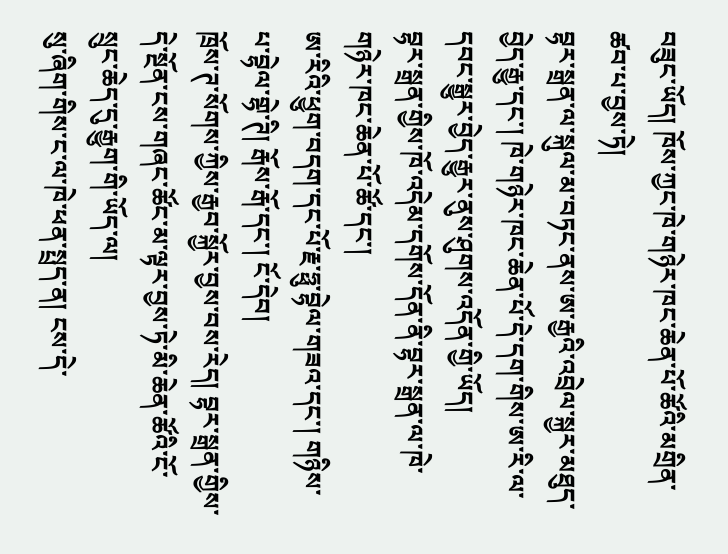བཟུང་ཡོད། ཁོས་ཀྱང་ཁེ་གཉེར་ཁང་ཆེན་པོ་ཚོའི་མགྲིན་ཚབ་པ་བྱས་ཏེ།
བྷར་སྒྲན་ལ་སྐུལ་མ་བཏང་ནས་ཨ་རྒྱའི་འབྲེལ་སྐྱར་མཐུད་བྱེད་རྒྱུ་དང་། ཁེ་གཉེར་ཁང་ཆེན་པོ་དེ་དག་གིས་ཨ་རི་ལ་དབང་སྒྱུར་བྱེད་རྒྱུར་ནུས་ཤུགས་འདོན་གྱི་ཡོད།
བྷར་སྒྲན་གྱིས་ཁོ་འདེམ་དགོས་དོན་ནི་བྷར་སྒྲན་ལ་ཁེ་གཉེར་ཁང་ཆེན་པོ་ཚོ་དང་།
ཨ་རིའི་ཕྱུག་བདག་དང་པོ་རྗ་ཧྥུ་བྷེལ་གཟའ་དང་། གཉིས་པ་བྷེལ་གྷེ་ཊི། རྒོས་རྒོ་དང་། ངོ་དེབ།
ཁྲོས་ཊ་སོགས་ཀྱིས་རྒྱབ་སྐྱོར་བྱས་བས་རེད། བྷར་སྒྲན་གྱིས་དེ་སྔོན་ངས་གཞང་ཚོང་མ་ལྟར་བྱས་ཏེ་མི་ཆེན་ཚོའི་ངོ་སྲུང་ཆེད་དུ་རྒྱུག་གི་ཡོད་ལ།
སུ་ཞིག་གིས་ང་ལ་ཁེ་ཕན་སྤྲད་ན། ངས་དེ་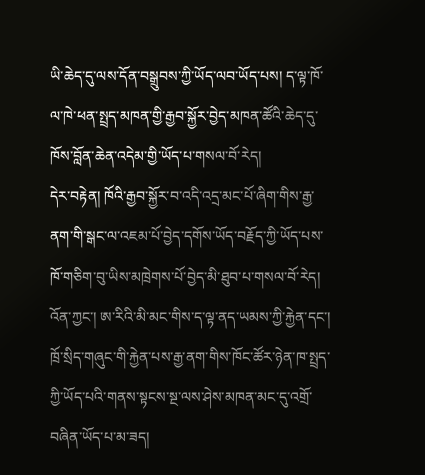ཡི་ཆེད་དུ་ལས་དོན་བསྒྲུབས་ཀྱི་ཡོད་ལབ་ཡོད་པས། ད་ལྟ་ཁོ་ལ་ཁེ་ཕན་སྤྲད་མཁན་གྱི་རྒྱབ་སྐྱོར་བྱེད་མཁན་ཚོའི་ཆེད་དུ་ཁོས་བློན་ཆེན་འདེམ་གྱི་ཡོད་པ་གསལ་བོ་རེད།
དེར་བརྟེན། ཁོའི་རྒྱབ་སྐྱོར་བ་འདི་འདྲ་མང་པོ་ཞིག་གིས་རྒྱ་ནག་གི་སྒང་ལ་འཇམ་པོ་བྱེད་དགོས་ཡོད་བརྗོད་ཀྱི་ཡོད་པས་ཁོ་གཅིག་བུ་ཡིས་མཁྲེགས་པོ་བྱེད་མི་ཐུབ་པ་གསལ་བོ་རེད།
འོན་ཀྱང་། ཨ་རིའི་མི་མང་གིས་ད་ལྟ་ནད་ཡམས་ཀྱི་རྐྱེན་དང་། ཁྲོ་སྲིད་གཞུང་གི་རྐྱེན་པས་རྒྱ་ནག་གིས་ཁོང་ཚོར་ཉེན་ཁ་སྤྲད་ཀྱི་ཡོད་པའི་གནས་སྟངས་སྔ་ལས་ཤེས་མཁན་མང་དུ་འགྲོ་བཞིན་ཡོད་པ་མ་ཟད།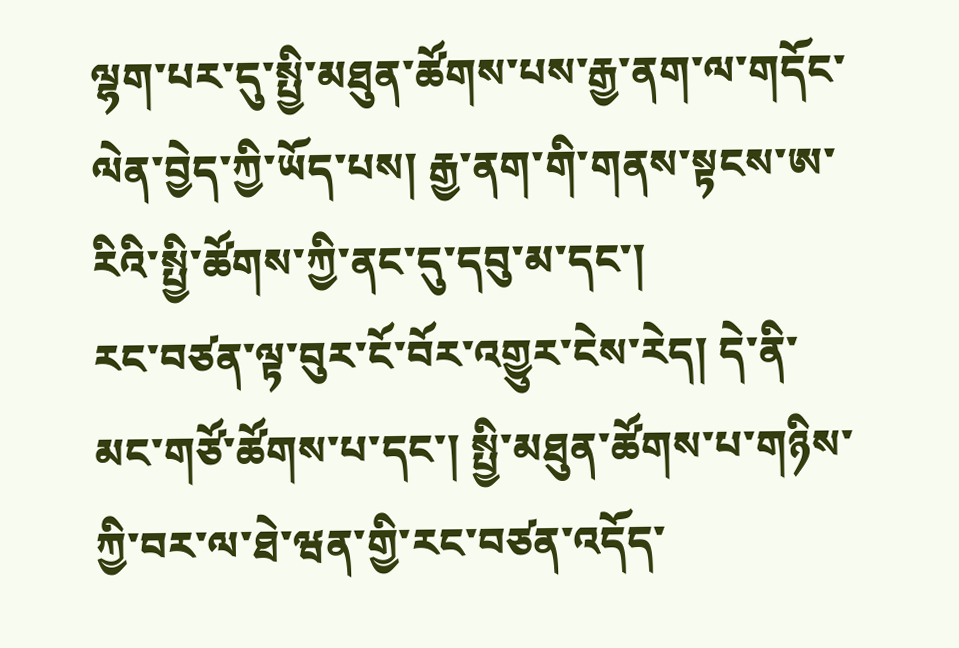ལྷག་པར་དུ་སྤྱི་མཐུན་ཚོགས་པས་རྒྱ་ནག་ལ་གདོང་ལེན་བྱེད་ཀྱི་ཡོད་པས། རྒྱ་ནག་གི་གནས་སྟངས་ཨ་རིའི་སྤྱི་ཚོགས་ཀྱི་ནང་དུ་དབུ་མ་དང་།
རང་བཙན་ལྟ་བུར་ངོ་བོར་འགྱུར་ངེས་རེད། དེ་ནི་མང་གཙོ་ཚོགས་པ་དང་། སྤྱི་མཐུན་ཚོགས་པ་གཉིས་ཀྱི་བར་ལ་ཐེ་ཝན་གྱི་རང་བཙན་འདོད་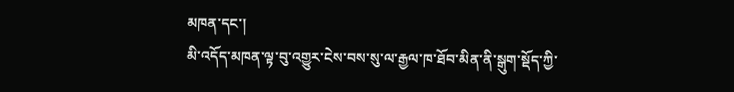མཁན་དང་།
མི་འདོད་མཁན་ལྟ་བུ་འགྱུར་ངེས་བས་སུ་ལ་རྒྱལ་ཁ་ཐོབ་མིན་ནི་སྒུག་སྡོད་ཀྱི་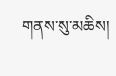གནས་སུ་མཆིས།